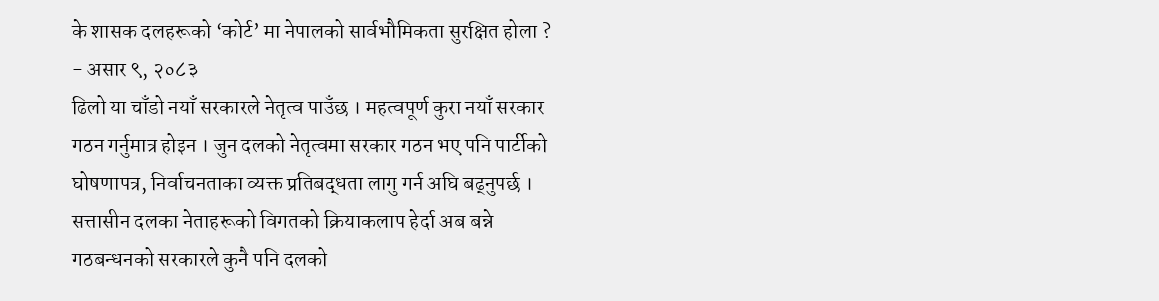के शासक दलहरूको ‘कोर्ट’ मा नेपालको सार्वभौमिकता सुरक्षित होला ?
- असार ९, २०८३
ढिलो या चाँडो नयाँ सरकारले नेतृत्व पाउँछ । महत्वपूर्ण कुरा नयाँ सरकार गठन गर्नुमात्र होइन । जुन दलको नेतृत्वमा सरकार गठन भए पनि पार्टीको घोषणापत्र, निर्वाचनताका व्यक्त प्रतिबद्धता लागु गर्न अघि बढ्नुपर्छ । सत्तासीन दलका नेताहरूको विगतको क्रियाकलाप हेर्दा अब बन्ने गठबन्धनको सरकारले कुनै पनि दलको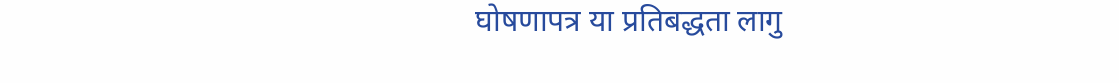घोषणापत्र या प्रतिबद्धता लागु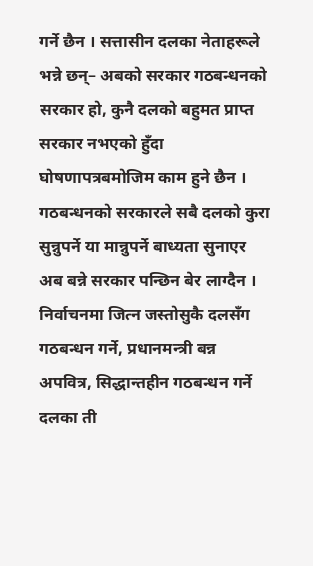गर्ने छैन । सत्तासीन दलका नेताहरूले भन्ने छन्– अबको सरकार गठबन्धनको सरकार हो, कुनै दलको बहुमत प्राप्त सरकार नभएको हुँदा घोषणापत्रबमोजिम काम हुने छैन । गठबन्धनको सरकारले सबै दलको कुरा सुन्नुपर्ने या मान्नुपर्ने बाध्यता सुनाएर अब बन्ने सरकार पन्छिन बेर लाग्दैन ।
निर्वाचनमा जित्न जस्तोसुकै दलसँग गठबन्धन गर्ने, प्रधानमन्त्री बन्न अपवित्र, सिद्धान्तहीन गठबन्धन गर्ने दलका ती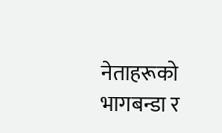नेताहरूको भागबन्डा र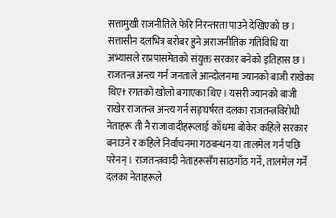सत्तामुखी राजनीतिले फेरि निरन्तरता पाउने देखिएको छ । सत्तासीन दलभित्र बरोबर हुने अराजनीतिक गतिविधि या अभ्यासले राप्रपासमेतको संयुक्त सरकार बनेको इतिहास छ । राजतन्त्र अन्त्य गर्न जनताले आन्दोलनमा ज्यानको बाजी राखेका थिए† रगतको खोलो बगाएका थिए । यसरी ज्यानको बाजी राखेर राजतन्त्र अन्त्य गर्न सङ्घर्षरत दलका राजतन्त्रविरोधी नेताहरू ती नै राजावादीहरूलाई काँधमा बोकेर कहिले सरकार बनाउने र कहिले निर्वाचनमा गठबन्धन या तालमेल गर्न पछि परेनन् । राजतन्त्रवादी नेताहरूसँग साठगाँठ गर्ने, तालमेल गर्ने दलका नेताहरूले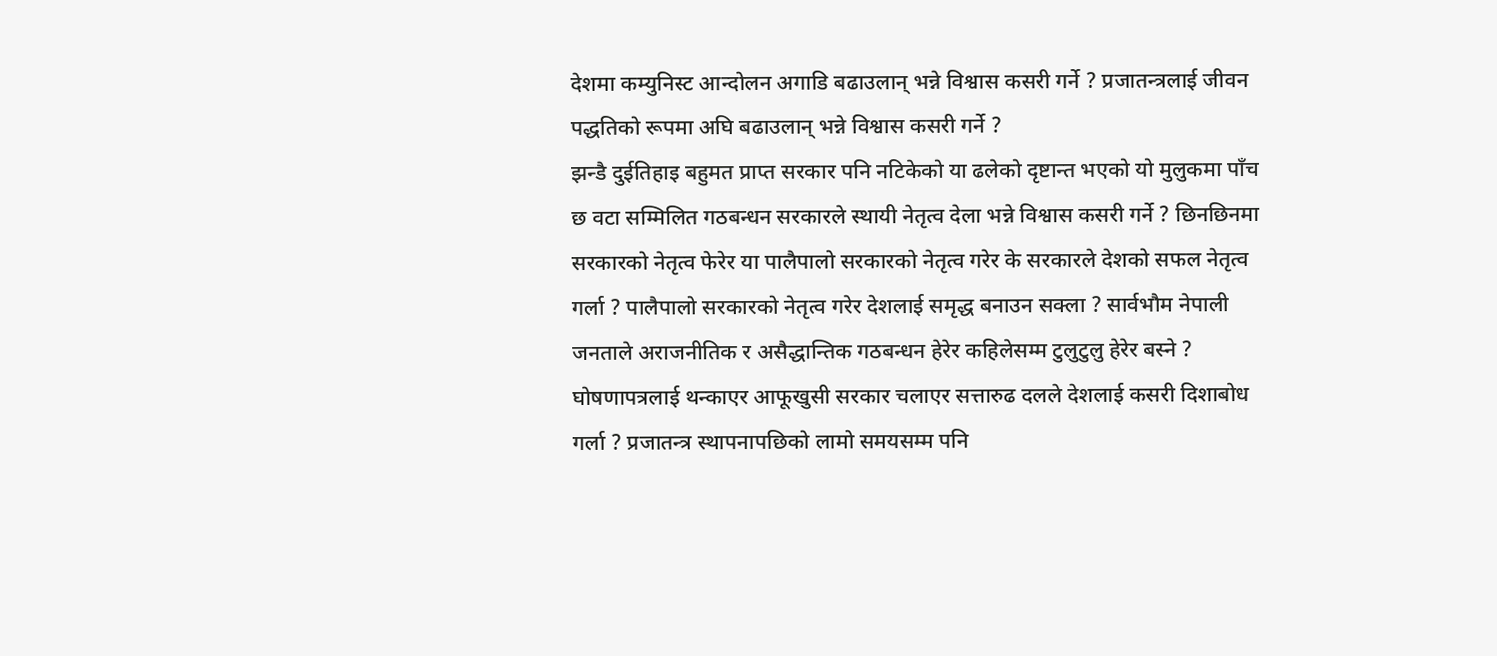देशमा कम्युनिस्ट आन्दोलन अगाडि बढाउलान् भन्ने विश्वास कसरी गर्ने ? प्रजातन्त्रलाई जीवन पद्धतिको रूपमा अघि बढाउलान् भन्ने विश्वास कसरी गर्ने ?
झन्डै दुईतिहाइ बहुमत प्राप्त सरकार पनि नटिकेको या ढलेको दृष्टान्त भएको यो मुलुकमा पाँच छ वटा सम्मिलित गठबन्धन सरकारले स्थायी नेतृत्व देला भन्ने विश्वास कसरी गर्ने ? छिनछिनमा सरकारको नेतृत्व फेरेर या पालैपालो सरकारको नेतृत्व गरेर के सरकारले देशको सफल नेतृत्व गर्ला ? पालैपालो सरकारको नेतृत्व गरेर देशलाई समृद्ध बनाउन सक्ला ? सार्वभौम नेपाली जनताले अराजनीतिक र असैद्धान्तिक गठबन्धन हेरेर कहिलेसम्म टुलुटुलु हेरेर बस्ने ? घोषणापत्रलाई थन्काएर आफूखुसी सरकार चलाएर सत्तारुढ दलले देशलाई कसरी दिशाबोध गर्ला ? प्रजातन्त्र स्थापनापछिको लामो समयसम्म पनि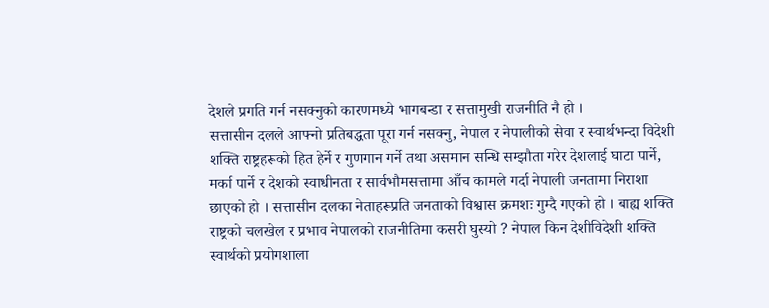देशले प्रगति गर्न नसक्नुको कारणमध्ये भागबन्डा र सत्तामुखी राजनीति नै हो ।
सत्तासीन दलले आफ्नो प्रतिबद्धता पूरा गर्न नसक्नु, नेपाल र नेपालीको सेवा र स्वार्थभन्दा विदेशी शक्ति राष्ट्रहरूको हित हेर्ने र गुणगान गर्ने तथा असमान सन्धि सम्झौता गरेर देशलाई घाटा पार्ने, मर्का पार्ने र देशको स्वाधीनता र सार्वभौमसत्तामा आँच कामले गर्दा नेपाली जनतामा निराशा छाएको हो । सत्तासीन दलका नेताहरूप्रति जनताको विश्वास क्रमशः गुम्दै गएको हो । बाह्य शक्ति राष्ट्रको चलखेल र प्रभाव नेपालको राजनीतिमा कसरी घुस्यो ? नेपाल किन देशीविदेशी शक्ति स्वार्थको प्रयोगशाला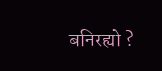बनिरह्यो ?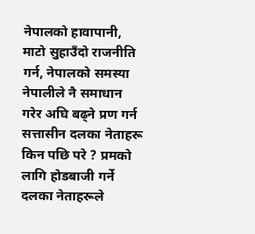नेपालको हावापानी, माटो सुहाउँदो राजनीति गर्न, नेपालको समस्या नेपालीले नै समाधान गरेर अघि बढ्ने प्रण गर्न सत्तासीन दलका नेताहरू किन पछि परे ? प्रमको लागि होडबाजी गर्ने दलका नेताहरूले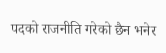पदको राजनीति गरेको छैन भनेर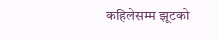कहिलेसम्म झूटको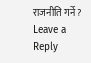राजनीति गर्ने ?
Leave a Reply